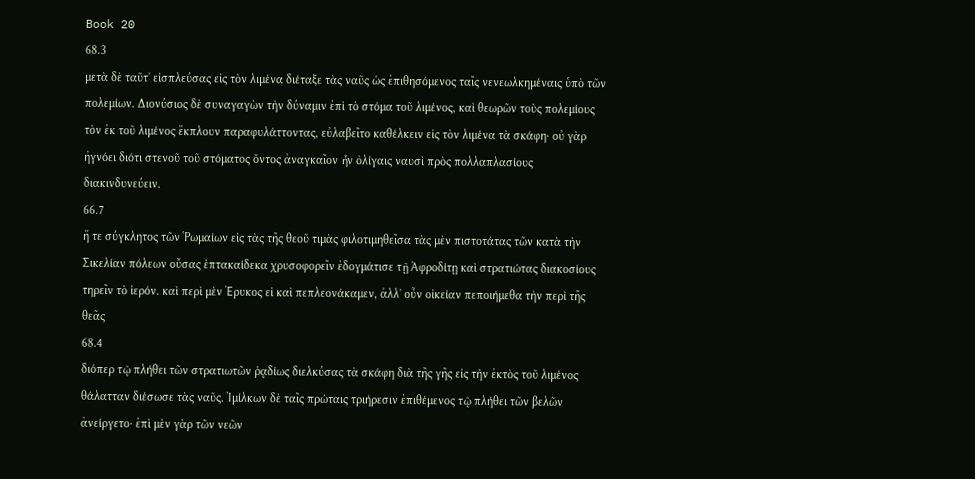Book 20
68.3
μετὰ δὲ ταῦτʼ εἰσπλεύσας εἰς τὸν λιμένα διέταξε τὰς ναῦς ὡς ἐπιθησόμενος ταῖς νενεωλκημέναις ὑπὸ τῶν πολεμίων. Διονύσιος δὲ συναγαγὼν τὴν δύναμιν ἐπὶ τὸ στόμα τοῦ λιμένος, καὶ θεωρῶν τοὺς πολεμίους τὸν ἐκ τοῦ λιμένος ἔκπλουν παραφυλάττοντας, εὐλαβεῖτο καθέλκειν εἰς τὸν λιμένα τὰ σκάφη· οὐ γὰρ ἠγνόει διότι στενοῦ τοῦ στόματος ὄντος ἀναγκαῖον ἦν ὀλίγαις ναυσὶ πρὸς πολλαπλασίους διακινδυνεύειν.
66.7
ἥ τε σύγκλητος τῶν Ῥωμαίων εἰς τὰς τῆς θεοῦ τιμὰς φιλοτιμηθεῖσα τὰς μὲν πιστοτάτας τῶν κατὰ τὴν Σικελίαν πόλεων οὔσας ἑπτακαίδεκα χρυσοφορεῖν ἐδογμάτισε τῇ Ἀφροδίτῃ καὶ στρατιώτας διακοσίους τηρεῖν τὸ ἱερόν. καὶ περὶ μὲν Ἐρυκος εἰ καὶ πεπλεονάκαμεν, ἀλλʼ οὖν οἰκείαν πεποιήμεθα τὴν περὶ τῆς θεᾶς
68.4
διόπερ τῷ πλήθει τῶν στρατιωτῶν ῥᾳδίως διελκύσας τὰ σκάφη διὰ τῆς γῆς εἰς τὴν ἐκτὸς τοῦ λιμένος θάλατταν διέσωσε τὰς ναῦς. Ἰμίλκων δὲ ταῖς πρώταις τριήρεσιν ἐπιθέμενος τῷ πλήθει τῶν βελῶν ἀνείργετο· ἐπὶ μὲν γὰρ τῶν νεῶν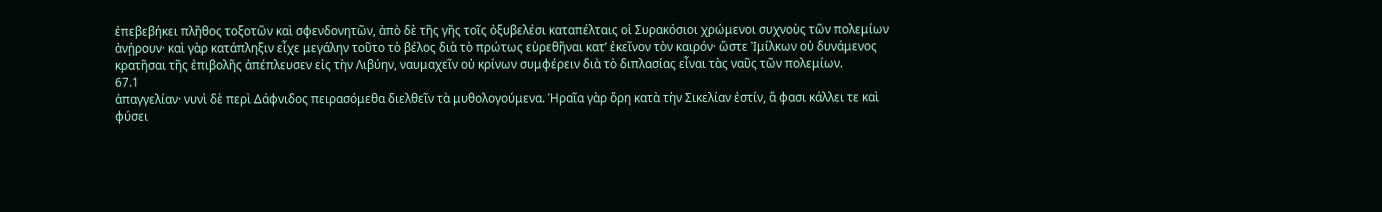ἐπεβεβήκει πλῆθος τοξοτῶν καὶ σφενδονητῶν, ἀπὸ δὲ τῆς γῆς τοῖς ὀξυβελέσι καταπέλταις οἱ Συρακόσιοι χρώμενοι συχνοὺς τῶν πολεμίων ἀνῄρουν· καὶ γὰρ κατάπληξιν εἶχε μεγάλην τοῦτο τὸ βέλος διὰ τὸ πρώτως εὑρεθῆναι κατʼ ἐκεῖνον τὸν καιρόν· ὥστε Ἰμίλκων οὐ δυνάμενος κρατῆσαι τῆς ἐπιβολῆς ἀπέπλευσεν εἰς τὴν Λιβύην, ναυμαχεῖν οὐ κρίνων συμφέρειν διὰ τὸ διπλασίας εἶναι τὰς ναῦς τῶν πολεμίων.
67.1
ἀπαγγελίαν· νυνὶ δὲ περὶ Δάφνιδος πειρασόμεθα διελθεῖν τὰ μυθολογούμενα. Ἡραῖα γὰρ ὄρη κατὰ τὴν Σικελίαν ἐστίν, ἅ φασι κάλλει τε καὶ φύσει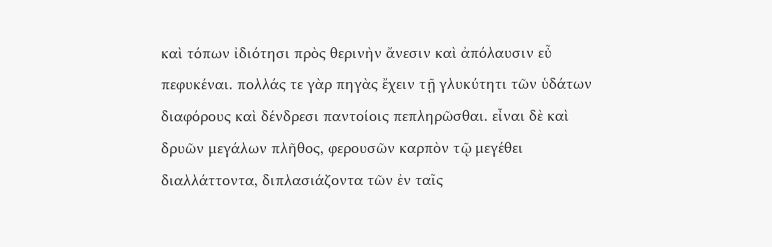καὶ τόπων ἰδιότησι πρὸς θερινὴν ἄνεσιν καὶ ἀπόλαυσιν εὖ πεφυκέναι. πολλάς τε γὰρ πηγὰς ἔχειν τῇ γλυκύτητι τῶν ὑδάτων διαφόρους καὶ δένδρεσι παντοίοις πεπληρῶσθαι. εἶναι δὲ καὶ δρυῶν μεγάλων πλῆθος, φερουσῶν καρπὸν τῷ μεγέθει διαλλάττοντα, διπλασιάζοντα τῶν ἐν ταῖς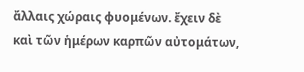ἄλλαις χώραις φυομένων. ἔχειν δὲ καὶ τῶν ἡμέρων καρπῶν αὐτομάτων,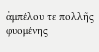ἀμπέλου τε πολλῆς φυομένης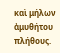καὶ μήλων ἀμυθήτου πλήθους.